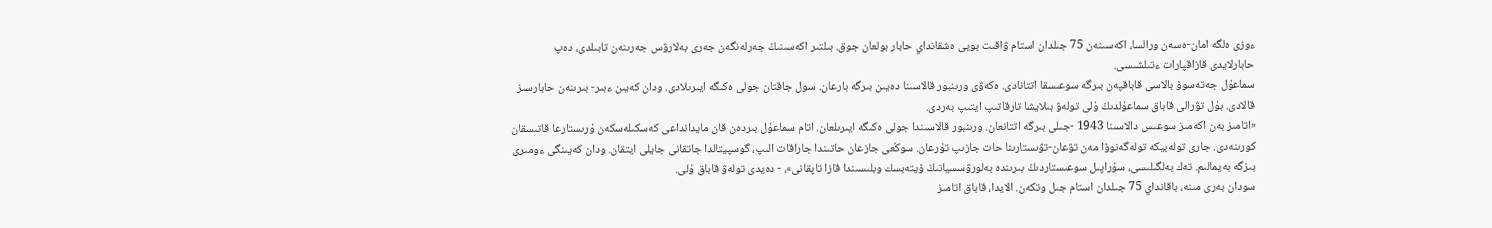ءوزى ەلگە امان-ەسەن ورالسا، اكەسىنەن 75 جىلدان استام ۋاقىت بويى ەشقانداي حابار بولعان جوق. بىلتىر اكەسىنىڭ جەرلەنگەن جەرى بەلارۋس جەرىنەن تابىلدى، دەپ حابارلايدى قازاقپارات ءتىلشىسى.
سماعۇل جەتەسوۆ بالاسى قاباقپەن بىرگە سوعىسقا اتتانادى. ەكەۋى ورىنبور قالاسىنا دەيىن بىرگە بارعان. سول جاقتان جولى ەكىگە ايىرىلادى. ودان كەيىن ءبىر- بىرىنەن حابارسىز قالادى. بۇل تۋرالى قاباق سماعۇلدىڭ ۇلى تولەۋ بىلايشا تارقاتىپ ايتىپ بەردى.
«اتامىز بەن اكەمىز سوعىس دالاسىنا 1943 -جىلى بىرگە اتتانعان. ورىنبور قالاسىندا جولى ەكىگە ايىرىلعان. اتام سماعۇل بىردەن قان مايدانداعى كەسكىلەسكەن ۇرىستارعا قاتىسقان كورىنەدى. جارى تولەبيكە تولەگەنوۆا مەن تۋعان-تۋىستارىنا حات جازىپ تۇرعان. سوڭعى جازعان حاتىندا جاراقات الىپ، گوسپيتالدا جاتقانى جايلى ايتقان. ودان كەيىنگى ءومىرى بىزگە بەيمالىم. تەك بەلگىلىسى، سۇراپىل سوعىستاردىڭ بىرىندە بەلورۋسسيانىڭ ۆيتەبسك وبلىسىندا قازا تاپقانى»، - دەيدى تولەۋ قاباق ۇلى.
سودان بەرى مىنە، باقانداي 75 جىلدان استام جىل وتكەن. الايدا، قاباق اتامىز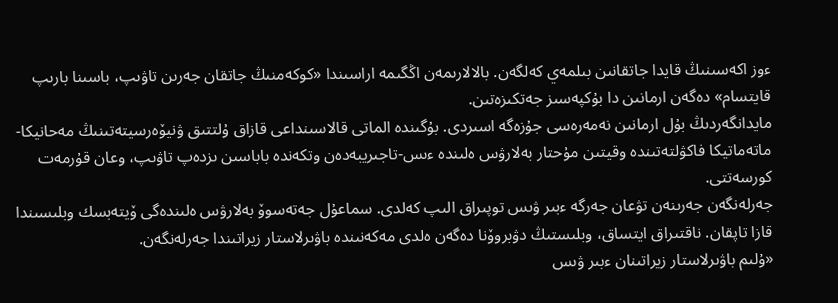ءوز اكەسىنىڭ قايدا جاتقانىن بىلمەي كەلگەن. بالالارىمەن اڭگىمە اراسىندا «كوكەمنىڭ جاتقان جەرىن تاۋىپ، باسىنا بارىپ قايتسام» دەگەن ارمانىن دا بۇكپەسىز جەتكىزەتىن.
مايدانگەردىڭ بۇل ارمانىن نەمەرەسى جۇزەگە اسىردى. بۇگىندە الماتى قالاسىنداعى قازاق ۇلتتىق ۋنيۆەرسيتەتىنىڭ مەحانيكا- ماتەماتيكا فاكۋلتەتىندە وقيتىن مۇحتار بەلارۋس ەلىندە ءىس-تاجىريبەدەن وتكەندە باباسىن ىزدەپ تاۋىپ، وعان قۇرمەت كورسەتتى.
جەرلەنگەن جەرىنەن تۋعان جەرگە ءبىر ۋىس توپىراق الىپ كەلدى. سماعۇل جەتەسوۆ بەلارۋس ەلىندەگى ۆيتەبسك وبلىسىندا قازا تاپقان. ناقتىراق ايتساق، وبلىستىڭ دۋبروۆنا دەگەن ەلدى مەكەنىندە باۋىرلاستار زيراتىندا جەرلەنگەن.
«ۇلىم باۋىرلاستار زيراتىنان ءبىر ۋىس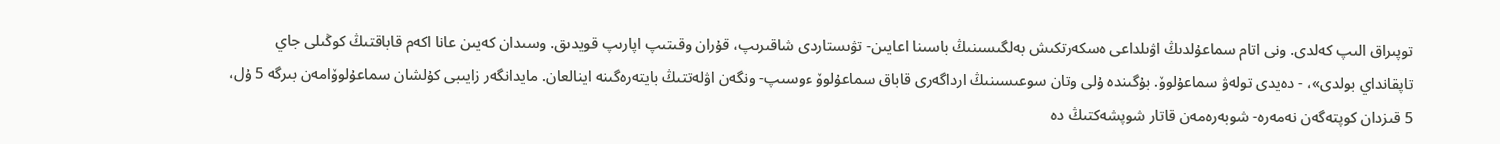توپىراق الىپ كەلدى. ونى اتام سماعۇلدىڭ اۋىلداعى ەسكەرتكىش بەلگىسىنىڭ باسىنا اعايىن- تۋىستاردى شاقىرىپ، قۇران وقىتىپ اپارىپ قويدىق. وسىدان كەيىن عانا اكەم قاباقتىڭ كوڭىلى جاي تاپقانداي بولدى»، - دەيدى تولەۋ سماعۇلوۆ. بۇگىندە ۇلى وتان سوعىسىنىڭ ارداگەرى قاباق سماعۇلوۆ ءوسىپ- ونگەن اۋلەتتىڭ بايتەرەگىنە اينالعان. مايدانگەر زايىبى كۇلشان سماعۇلوۆامەن بىرگە 5 ۇل، 5 قىزدان كوپتەگەن نەمەرە- شوبەرەمەن قاتار شوپشەكتىڭ دە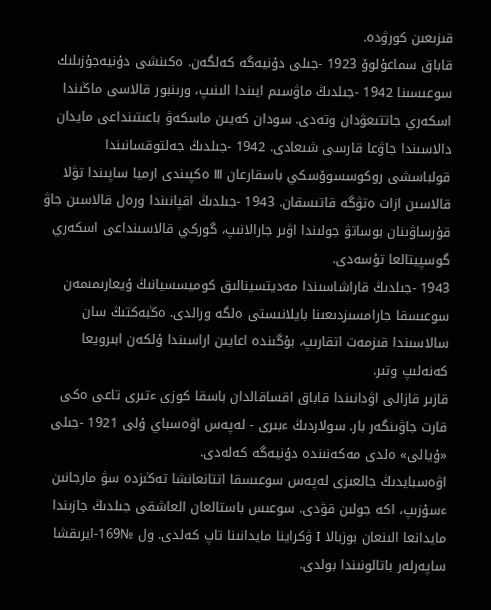قىزىعىن كورۋدە.
قاباق سماعۇلوۆ 1923 -جىلى دۇنيەگە كەلگەن. ەكىنشى دۇنيەجۇزىلىك سوعىسىنا 1942 -جىلدىڭ ماۋسىم ايىندا الىنىپ، ورىنبور قالاسى ماڭىندا اسكەري جاتتىعۋدان وتەدى. سودان كەيىن ماسكەۋ باعىتىنداعى مايدان دالاسىندا جاۋعا قارسى شىعادى. 1942 -جىلدىڭ جەلتوقسانىندا قولباسشى روكوسسوۆسكي باسقارعان Ⅲ ەكپىندى ارميا ساپىندا تۋلا قالاسىن ازات ەتۋگە قاتىسقان. 1943 -جىلدىڭ اقپانىندا ورەل قالاسىن جاۋ قۇرساۋىنان بوساتۋ جولىندا اۋىر جارالانىپ، گوركي قالاسىنداعى اسكەري گوسپيتالعا تۇسەدى.
1943 -جىلدىڭ قاراشاسىندا مەديتسينالىق كوميسسيانىڭ ۇيعارىمىمەن سوعىسقا جارامسىزدىعىنا بايلانىستى ەلگە ورالدى. ەڭبەكتىڭ سان سالاسىندا قىزمەت اتقارىپ، بۇگىندە اعايىن اراسىندا ۇلكەن ابىرويعا كەنەلىپ وتىر.
قازىر قازالى اۋدانىندا قاباق اقساقالدان باسقا كوزى ءتىرى تاعى ەكى قارت جاۋىنگەر بار. سولاردىڭ ءبىرى - لەپەس اۋەسباي ۇلى 1921 -جىلى «ۇيالى» ەلدى مەكەنىندە دۇنيەگە كەلەدى.
اۋەسبايدىڭ جالعىزى لەپەس سوعىسقا اتتانعانشا تەڭىزدە سۋ مارجانىن ءسۇزىپ، اكە جولىن قۋدى. سوعىس باستالعان العاشقى جىلدىڭ جازىندا مايدانعا الىنعان بوزبالا I ۋكراينا مايدانىنا تاپ كەلدى. ول №169-ايرىقشا ساپەرلەر باتالونىندا بولدى.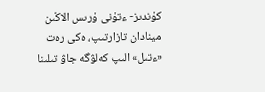كۇندىز- ءتۇنى ۇرىس الاڭىن مينادان تازارتىپ، ەكى رەت «ءتىل» الىپ كەلۋگە جاۋ تىلىنا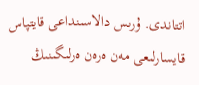اتتاندى. ۇرىس دالاسىنداعى قايتپاس قايسارلىعى مەن ەرەن ەرلىگىنىڭ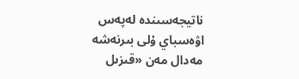ناتيجەسىندە لەپەس اۋەسباي ۇلى بىرنەشە مەدال مەن «قىزىل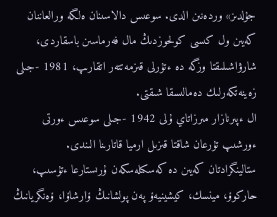جۇلدىز» وردەنىن الدى. سوعىس دالاسىنان ەلگە ورالعاننان كەيىن ول كىسى كولحوزدىڭ مال فەرماسىن باسقاردى، شارۋاشىلىقتا وزگە دە ءتۇرلى قىزمەتتەر اتقارىپ، 1981 -جىلى زەينەتكەرلىك دەمالىسقا شىقتى.
ال ءپىرنازار مىرزاتاي ۇلى 1942 -جىلى سوعىس ءورتى ءورشىپ تۇرعان شاقتا قىزىل ارميا قاتارىنا الىندى.
ستالينگرادتان كەيىن دە كەسكىلەسكەن ۇرىستارعا ءتۇسىپ، حاركوۆ، مينسك، كيشينيەۆ پەن پولشانىڭ ۆارشاۆا، ۆەنگريانىڭ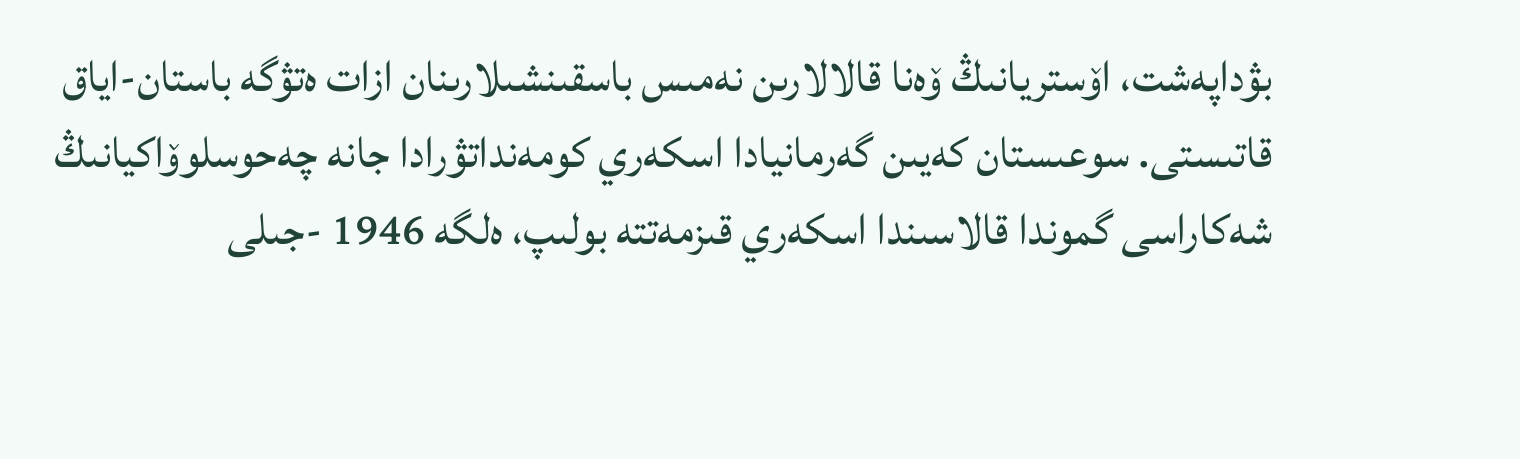بۋداپەشت، اۆستريانىڭ ۆەنا قالالارىن نەمىس باسقىنشىلارىنان ازات ەتۋگە باستان-اياق قاتىستى. سوعىستان كەيىن گەرمانيادا اسكەري كومەنداتۋرادا جانە چەحوسلوۆاكيانىڭ شەكاراسى گموندا قالاسىندا اسكەري قىزمەتتە بولىپ، ەلگە 1946 -جىلى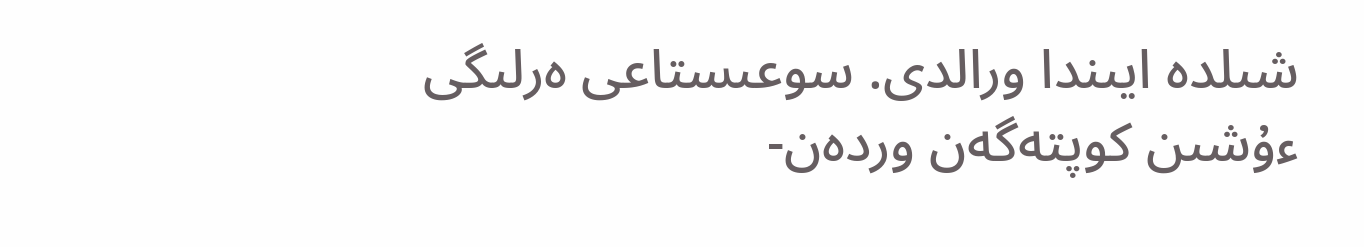شىلدە ايىندا ورالدى. سوعىستاعى ەرلىگى ءۇشىن كوپتەگەن وردەن-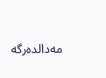مەدالدەرگە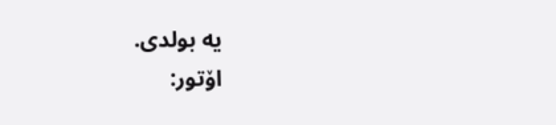يە بولدى.
اۆتور: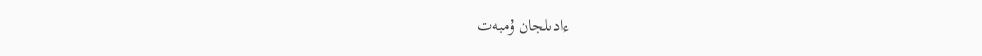ءادىلجان ۇمبەت